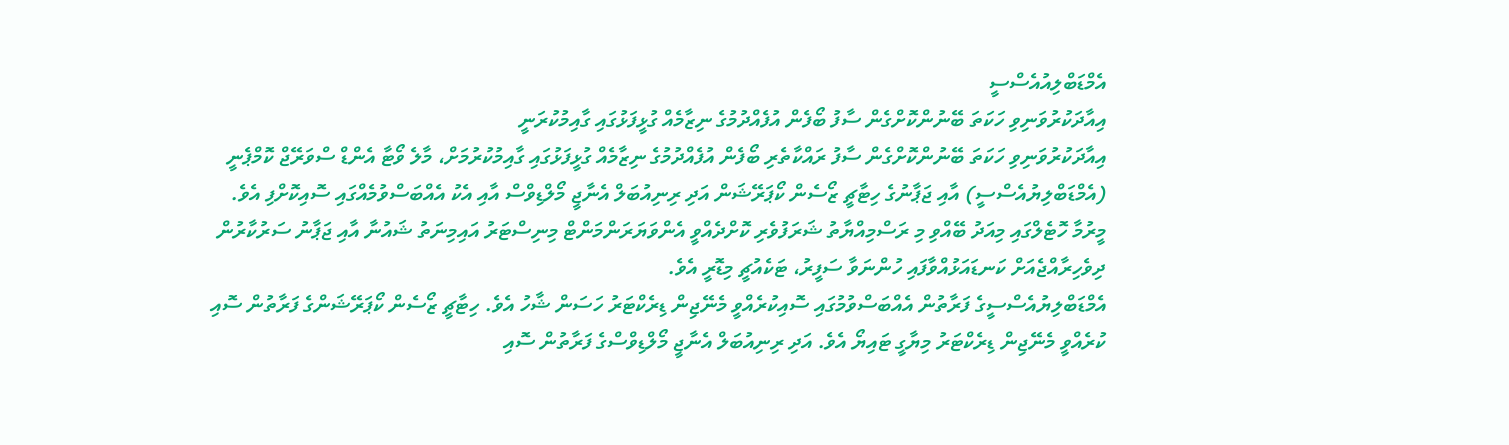އެމްޑަބްލިއުއެސްސީ
އިއާދަކުރުވަނިވި ހަކަތަ ބޭނުންކޮށްގެން ސާފު ބޯފެން އުފެއްދުމުގެ ނިޒާމެއް ގުޅީފަޅުގައި ގާއިމުކުރަނީ
އިއާދަކުރުވަނިވި ހަކަތަ ބޭނުންކޮށްގެން ސާފު ރައްކާތެރި ބޯފެން އުފެއްދުމުގެ ނިޒާމެއް ގުޅީފަޅުގައި ގާއިމުކުރުމަށް، މާލެ ވޯޓާ އެންޑް ސްވަރޭޖް ކޮމްޕެނީ (އެމްޑަބްލިޔުއެސްސީ) އާއި ޖަޕާނުގެ ހިޓާޗީ ޒޯސެން ކޯޕަރޭޝަން އަދި ރިނިއުބަލް އެނާޖީ މޯލްޑިވްސް އާއި އެކު އެއްބަސްވުމެއްގައި ސޮއިކޮށްފި އެވެ.
މީރުމާ ހޮޓެލްގައި މިއަދު ބޭއްވި މި ރަސްމިއްޔާތު ޝަރަފުވެރި ކޮށްދެއްވީ އެންވަޔަރަންމަންޓް މިނިސްޓަރު އައިމިނަތު ޝައުނާ އާއި ޖަޕާނު ސަރުކާރުން ދިވެހިރާއްޖެއަށް ކަނޑައަޅުއްވާފައި ހުންނަވާ ސަފީރު، ޓަކެއުޗީ މިޑޮރީ އެވެ.
އެމްޑަބްލިޔުއެސްސީގެ ފަރާތުން އެއްބަސްވުމުގައި ސޮއިކުރެއްވީ މެނޭޖިން ޑިރެކްޓަރު ހަސަން ޝާހު އެވެ. ހިޓާޗީ ޒޯސެން ކޯޕަރޭޝަންގެ ފަރާތުން ސޮއި ކުރެއްވީ މެނޭޖިން ޑިރެކްޓަރު މިޔާގީ ޓައިޔޯ އެވެ. އަދި ރިނިއުބަލް އެނާޖީ މޯލްޑިވްސްގެ ފަރާތުން ސޮއި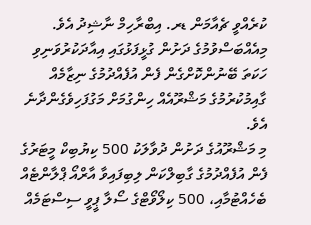ކުރެއްވީ ޗެއާމަން ޑރ. އިބްރާހިމް ނާޝިދު އެވެ.
މިއެއްބަސްވުމުގެ ދަށުން ގުޅީފަޅުގައި އިއާދަކުރުވަނިވި ހަކަތަ ބޭނުންކޮށްގެން ފެން އުފެއްދުމުގެ ނިޒާމެއް ގާއިމުކުރުމުގެ މަޝްރޫއެއް ހިންގުމަށް މަގުފަހިވެގެންދާނެ އެވެ.
މި މަޝްރޫއުގެ ދަށުން ދުވާލަކު 500 ކިޔުބިކް މީޓަރުގެ ފެން އުފެއްދުމުގެ ގާބިލްކަން ލިބިފައިވާ އާރްއޯ ޕްލާންޓެއް ބެހެއްޓުމާއި، 500 ކިލޯވޯޓްގެ ސޯލާ ޕީވީ ސިސްޓަމެއް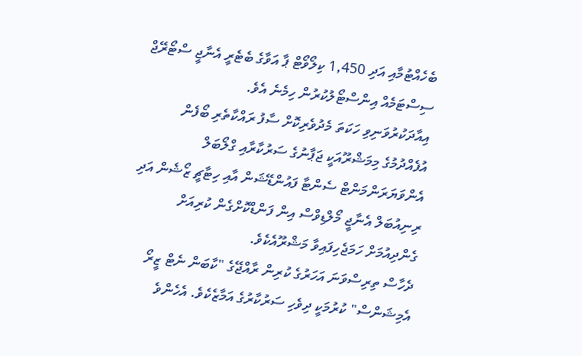ބެހެއްޓުމާއި އަދި 1,450 ކިލޯވޯޓް ޕާ އަވާގެ ބެޓެރީ އެނާޖީ ސްޓޯރޭޖް ސިސްޓަމެއް އިންސްޓޯލުކުރުން ހިމެނެ އެވެ.
އިއާދަކުރުވަނިވި ހަކަތަ މެދުވެރިކޮށް ސާފު ރައްކާތެރި ބޯފެން އުފެއްދުމުގެ މިމަޝްރޫއަކީ ޖަޕާނުގެ ސަރުކާރާއި ގްލޯބަލް އެންވަޔަރަންމަންޓް ސެންޓާ ފައުންޑޭޝަން އާއި ހިޓާޗީ ޒޯޝެން އަދި ރިނިއުބަލް އެނާޖީ މޯލްޑިވްސް އިން ފަންޑްކޮށްގެން ކުރިއަށް ގެންދިއުމަށް ހަމަޖެހިފައިވާ މަޝްރޫއެކެވެ.
ދެހާސް ތިރިސްވަނަ އަހަރުގެ ކުރިން ރާއްޖޭގެ "ކާބަން ނެޓް ޒީރޯ އެމިޝަންސް" ކުރުމަކީ ދިވެހި ސަރުކާރުގެ އަމާޒެކެވެ. އެހެންވެ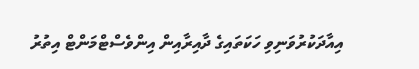އިއާދަކުރުވަނިވި ހަކަތައިގެ ދާއިރާއިން އިންވެސްޓްމަންޓް އިތުރު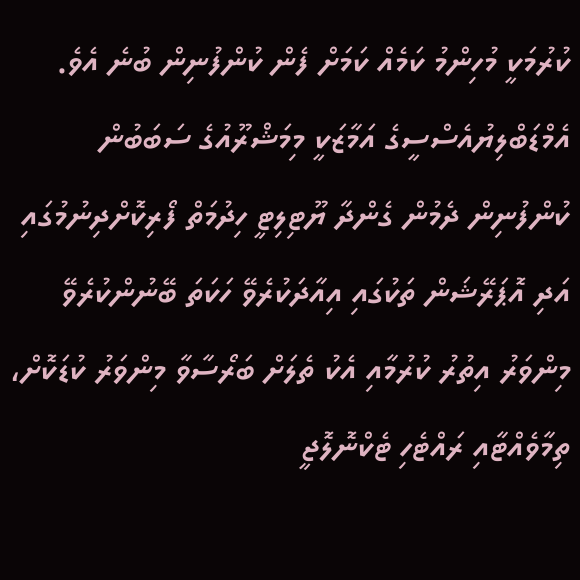ކުރުމަކީ މުހިންމު ކަމެއް ކަމަށް ފެން ކުންފުނިން ބުނެ އެވެ.
އެމްޑަބްލިޔުއެސްސީގެ އަމާޒަކީ މިމަޝްރޫއުގެ ސަބަބުން ކުންފުނިން ދެމުން ގެންދާ ޔޫޓިލިޓީ ހިދުމަތް ފޯރިކޮށްދިނުމުގައި އަދި އޮޕަރޭޝަން ތަކުގައި އިއާދަކުރެވޭ ހަކަތަ ބޭނުންކުރެވޭ މިންވަރު އިތުރު ކުރުމާއި އެކު ތެލަށް ބަރޯސާވާ މިންވަރު ކުޑަކޮށް، ތިމާވެއްޓާއި ރައްޓެހި ޓެކްނޮލޮޖީ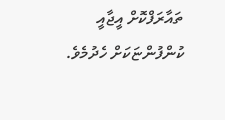ތައާރަފްކޮށް އީޖާއީ ކުންފުންޏަކަށް ހެދުމެވެ.